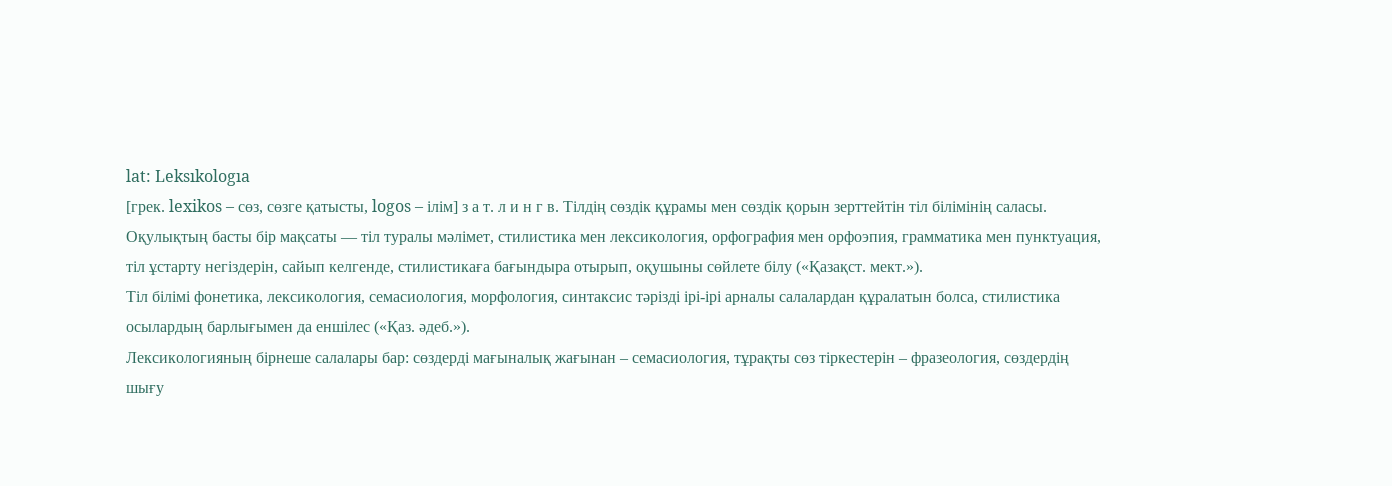lat: Leksıkologıa
[грек. lexikos – сөз, сөзге қатысты, logos – ілім] з а т. л и н г в. Тілдің сөздік құрамы мен сөздік қорын зерттейтін тіл білімінің саласы.
Оқулықтың басты бір мақсаты — тіл туралы мәлімет, стилистика мен лексикология, орфография мен орфоэпия, грамматика мен пунктуация, тіл ұстарту негіздерін, сайып келгенде, стилистикаға бағындыра отырып, оқушыны сөйлете білу («Қазақст. мект.»).
Тіл білімі фонетика, лексикология, семасиология, морфология, синтаксис тәрізді ірі-ірі арналы салалардан құралатын болса, стилистика осылардың барлығымен да еншілес («Қаз. әдеб.»).
Лексикологияның бірнеше салалары бар: сөздерді мағыналық жағынан – семасиология, тұрақты сөз тіркестерін – фразеология, сөздердің шығу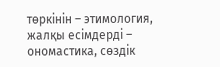төркінін – этимология, жалқы есімдерді – ономастика, сөздік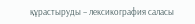құрастыруды – лексикография саласы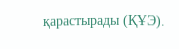қарастырады (ҚҰЭ).